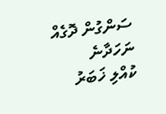ސަންގުން ދޮގެއް ނަހަދާނެ
ކުއްލި ޚަބަރު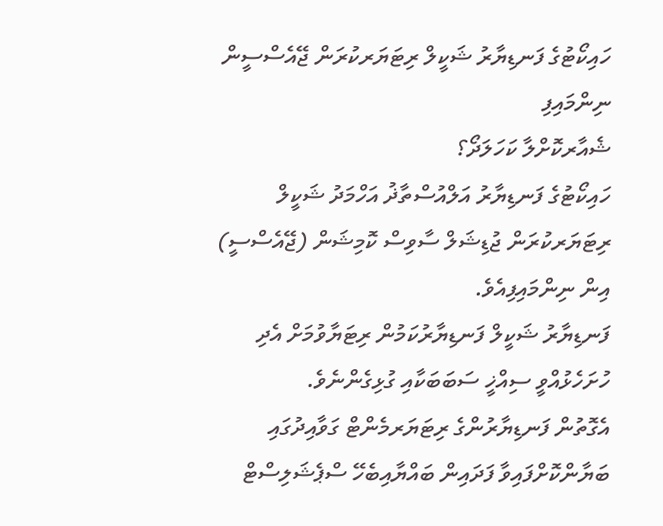ހައިކޯޓުގެ ފަނޑިޔާރު ޝަކީލް ރިޓަޔަރކުރަން ޖޭއެސްސީން ނިންމައިފި
ޝެއާރކޮށްލާ ކަހަލަދޯ؟
ހައިކޯޓުގެ ފަނޑިޔާރު އަލްއުސްތާޛު އަހްމަދު ޝަކީލް ރިޓަޔަރކުރަން ޖުޑިޝަލް ސާވިސް ކޮމިޝަން (ޖޭއެސްސީ) އިން ނިންމައިފިއެވެ.
ފަނޑިޔާރު ޝަކީލް ފަނޑިޔާރުކަމުން ރިޓަޔާވުމަށް އެދި ހުށަހެޅުއްވީ ސިއްޚީ ސަބަބަކާއި ގުޅިގެންނެވެ.
އެގޮތުން ފަނޑިޔާރުންގެ ރިޓަޔަރމެންޓް ގަވާއިދުގައި ބަޔާންކޮށްފައިވާ ފަދައިން ބައްޔާއިބެހޭ ސްޕެޝަލިސްޓް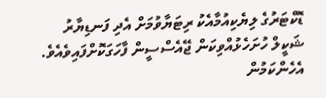ޑޮކްޓަރުގެ ލިޔެކިއުމާއެކު ރިޓަޔާވުމަށް އެދި ފަނޑިޔާރު ޝަކީލް ހުށަހެޅުއްވިކަން ޖޭއެސްސީން ފާހަގަކޮށްފައިވެއެވެ. އެހެންކަމުން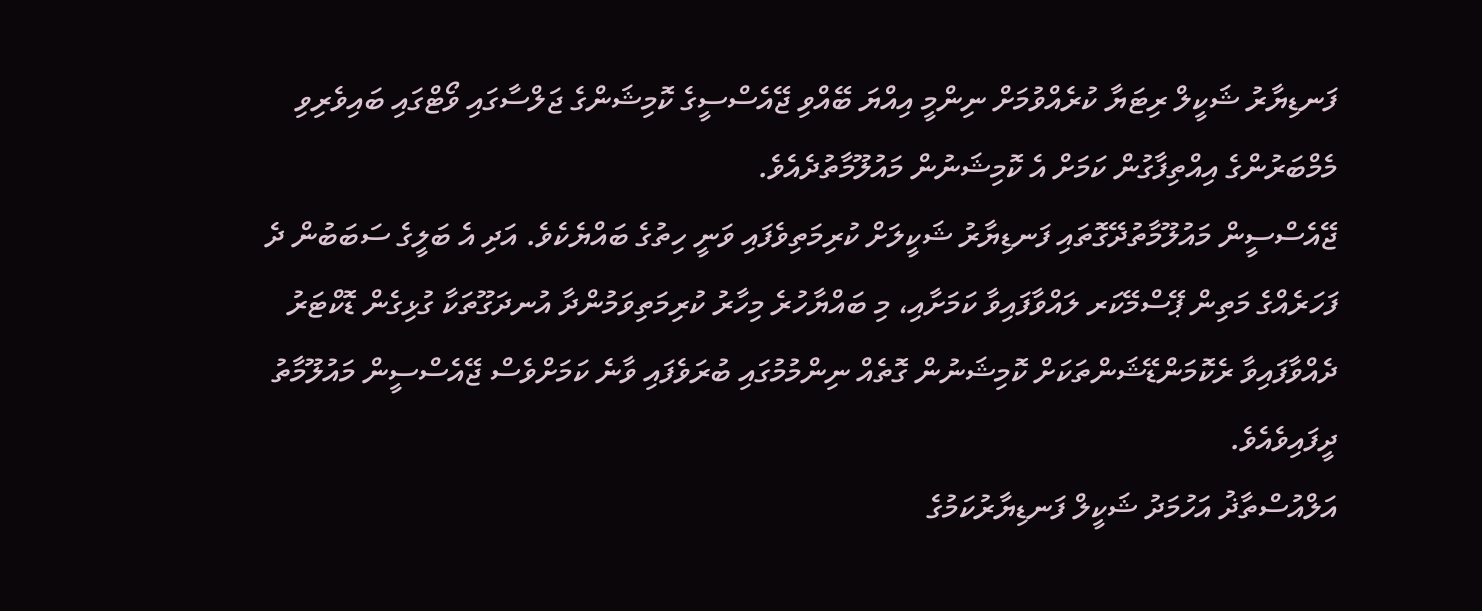ފަނޑިޔާރު ޝަކީލް ރިޓަޔާ ކުރެއްވުމަށް ނިންމީ އިއްޔަ ބޭއްވި ޖޭއެސްސީގެ ކޮމިޝަންގެ ޖަލްސާގައި ވޯޓްގައި ބައިވެރިވި މެމްބަރުންގެ އިއްތިފާގުން ކަމަށް އެ ކޮމިޝަނުން މައުލޫމާތުދެއެވެ.
ޖޭއެސްސީން މައުލޫމާތުދޭގޮތައި ފަނޑިޔާރު ޝަކީލަށް ކުރިމަތިވެފައި ވަނީ ހިތުގެ ބައްޔެކެވެ. އަދި އެ ބަލީގެ ސަބަބުން ދެ ފަހަރެއްގެ މަތިން ޕޭސްމޭކަރ ލައްވާފައިވާ ކަމަށާއި، މި ބައްޔާހުރެ މިހާރު ކުރިމަތިވަމުންދާ އުނދަގޫތަކާ ގުޅިގެން ޑޮކްޓަރު ދެއްވާފައިވާ ރެކޮމަންޑޭޝަންތަކަށް ކޮމިޝަނުން ގޮތެއް ނިންމުމުގައި ބުރަވެފައި ވާނެ ކަމަށްވެސް ޖޭއެސްސީން މައުލޫމާތު ދީފައިވެއެވެ.
އަލްއުސްތާޛު އަހުމަދު ޝަކީލް ފަނޑިޔާރުކަމުގެ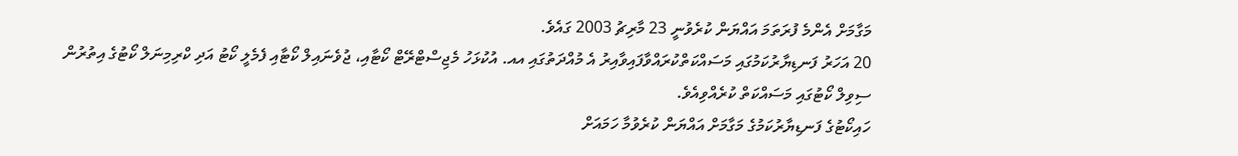މަގާމަށް އެންމެ ފުރަތަމަ އައްޔަން ކުރެވުނީ 23 މާރިޗު 2003 ގައެވެ.
20 އަހަރު ފަނޑިޔާރުކަމުގައި މަސައްކަތްކުރައްވާފައިވާއިރު އެ މުއްދަތުގައި އއ. އުކުޅަހު މެޖިސްޓްރޭޓް ކޯޓާއި، ޖުވެނައިލް ކޯޓާއި ފެމެލީ ކޯޓު އަދި ކްރިމިނަލް ކޯޓުގެ އިތުރުން ސިވިލް ކޯޓުގައި މަސައްކަތް ކުރެއްވިއެވެ.
ހައިކޯޓުގެ ފަނޑިޔާރުކަމުގެ މަގާމަށް އައްޔަން ކުރެވުމާ ހަމައަށް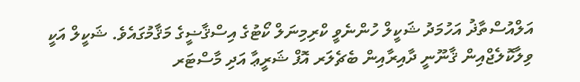އަލްއުސްތާޛު އަހުމަދު ޝަކީލް ހުންނެވީ ކްރިމިނަލް ކޯޓުގެ އިސްޤާޟީގެ މަޤާމުގައެވެ. ޝަކީލް އަކީ ވިލާކޮލެޖްއިން ޤާނޫނީ ދާއިރާއިން ބެޗެލަރ އޮފް ޝަރީޢާ އަދި މާސްޓަރ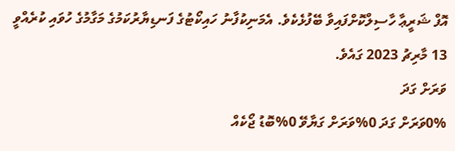އޮފް ޝަރީޢާ ހާސިލްކޮށްފައިވާ ބޭފުޅެކެވެ. އެމަނިކުފާނު ހައިކޯޓުގެ ފަނޑިޔާރުކަމުގެ މަގާމުގެ ހުވައި ކުރެއްވީ 13 މާރިޗު 2023 ގައެވެ.
ވަރަށް ގަދަ
0%ވަރަށް ގަދަ 0%ވަރަށް ގަޔާވޭ 0%ބޮޑު ޖޯކެއް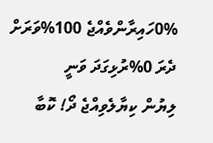0%ހައިރާންވެއްޖެ 100%ވަރަށް ދެރަ 0%ރުޅިގަދަ ވަނީ
ލިޔުން ކިޔާލެވިއްޖެ ދޯ! ކޮބާ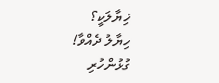ޚިޔާލަކީ؟
ހިޔާލު ދެއްވާ!
ގުޅުންހުރި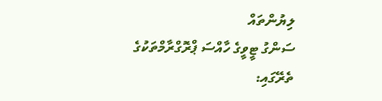ލިޔުންތައް
ސަންގު ޓީވީގެ ހާއްސަ ޕްރޮގްރާމްތަކުގެ ތެރޭގައި: